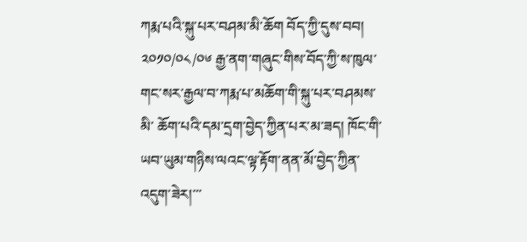ཀརྨ་པའི་སྐུ་པར་བཤམ་མི་ཆོག བོད་ཀྱི་དུས་བབ། ༢༠༡༠/༠༨/༠༦ རྒྱ་ནག་གཞུང་གིས་བོད་ཀྱི་ས་ཁུལ་གང་སར་རྒྱལ་བ་ཀརྨ་པ་མཆོག་གི་སྐུ་པར་བཤམས་མི་ ཆོག་པའི་དམ་དྲག་བྱེད་ཀྱིན་པར་མ་ཟད། ཁོང་གི་ཡབ་ཡུམ་གཉིས་ལའང་ལྟ་རྟོག་ནན་མོ་བྱེད་ཀྱིན་འདུག་ཟེར།་་་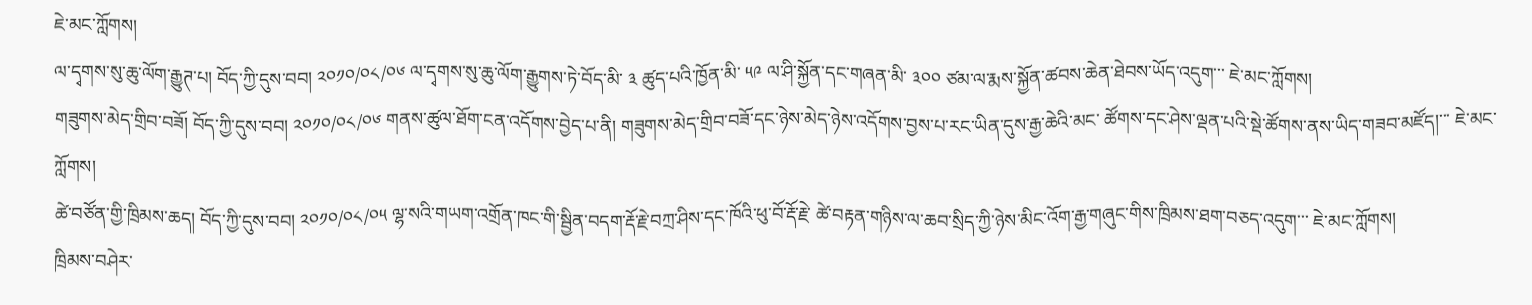ཇེ་མང་ཀློགས།
ལ་དྭགས་སུ་ཆུ་ལོག་རྒྱུཊ་པ། བོད་ཀྱི་དུས་བབ། ༢༠༡༠/༠༨/༠༦ ལ་དྭགས་སུ་ཆུ་ལོག་རྒྱུགས་ཏེ་བོད་མི་ ༣ ཚུད་པའི་ཁྱོན་མི་ ༥༩ ལ་ཤི་སྐྱོན་དང་གཞན་མི་ ༣༠༠ ཙམ་ལ་རྨས་སྐྱོན་ཚབས་ཆེན་ཐེབས་ཡོད་འདུག་་་ ཇེ་མང་ཀློགས།
གཟུགས་མེད་གྲིབ་བཟོ། བོད་ཀྱི་དུས་བབ། ༢༠༡༠/༠༨/༠༦ གནས་ཚུལ་ཐོག་ངན་འདོགས་བྱེད་པ་ནི། གཟུགས་མེད་གྲིབ་བཟོ་དང་ཉེས་མེད་ཉེས་འདོགས་བྱས་པ་རང་ཡིན་དུས་རྒྱ་ཆེའི་མང་ ཚོགས་དང་ཤེས་ལྡན་པའི་སྡེ་ཚོགས་ནས་ཡིད་གཟབ་མཛོད།་་་ ཇེ་མང་ཀློགས།
ཚེ་བཙོན་གྱི་ཁྲིམས་ཆད། བོད་ཀྱི་དུས་བབ། ༢༠༡༠/༠༨/༠༥ ལྷ་སའི་གཡག་འགྲོན་ཁང་གི་སྦྱིན་བདག་རྡོ་རྗེ་བཀྲ་ཤིས་དང་ཁོའི་ཕུ་བོ་རྡོ་རྗེ་ ཚེ་བརྟན་གཉིས་ལ་ཆབ་སྲིད་ཀྱི་ཉེས་མིང་འོག་རྒྱ་གཞུང་གིས་ཁྲིམས་ཐག་བཅད་འདུག་་་ ཇེ་མང་ཀློགས།
ཁྲིམས་བཤེར་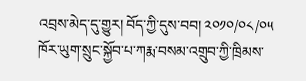འབྲས་མེད་དུ་གྱུར། བོད་ཀྱི་དུས་བབ། ༢༠༡༠/༠༨/༠༥ ཁོར་ཡུག་སྲུང་སྐྱོབ་པ་ཀརྨ་བསམ་འགྲུབ་ཀྱི་ཁྲིམས་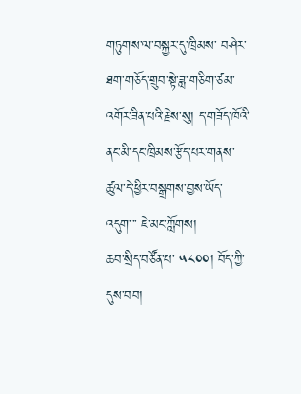གཏུགས་ལ་བསྐྱར་དུ་ཁྲིམས་ བཤེར་ཐག་གཅོད་གྲུབ་སྟེ་ཟླ་གཅིག་ཙམ་འགོར་ཟིན་པའི་རྗེས་སུ། ད་གཟོད་ཁོའི་ནང་མི་དང་ཁྲིམས་རྩོད་པར་གནས་ཚུལ་དེ་ཕྱིར་བསྒྲགས་བྱས་ཡོད་འདུག་་་ ཇེ་མང་ཀློགས།
ཆབ་སྲིད་བཙོན་པ་ ༥༨༠༠། བོད་ཀྱི་དུས་བབ།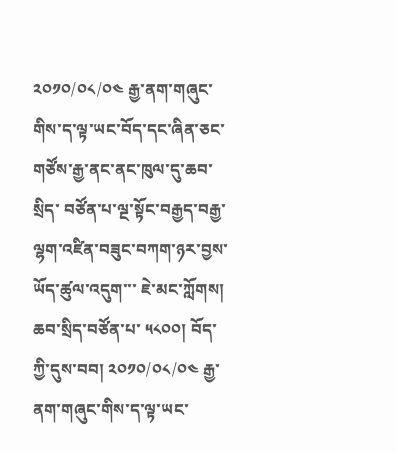༢༠༡༠/༠༨/༠༤ རྒྱ་ནག་གཞུང་གིས་ད་ལྟ་ཡང་བོད་དང་ཞིན་ཅང་གཙོས་རྒྱ་ནང་ནང་ཁུལ་དུ་ཆབ་སྲིད་ བཙོན་པ་ལྔ་སྟོང་བརྒྱད་བརྒྱ་ལྷག་འཛིན་བཟུང་བཀག་ཉར་བྱས་ཡོད་ཚུལ་འདུག་་་ ཇེ་མང་ཀློགས།
ཆབ་སྲིད་བཙོན་པ་ ༥༨༠༠། བོད་ཀྱི་དུས་བབ། ༢༠༡༠/༠༨/༠༤ རྒྱ་ནག་གཞུང་གིས་ད་ལྟ་ཡང་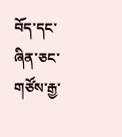བོད་དང་ཞིན་ཅང་གཙོས་རྒྱ་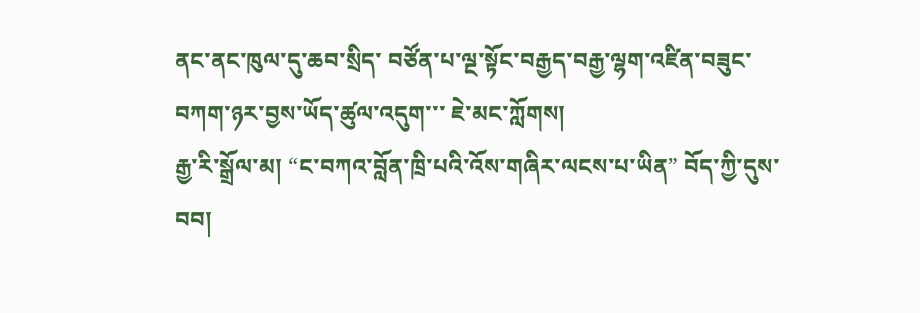ནང་ནང་ཁུལ་དུ་ཆབ་སྲིད་ བཙོན་པ་ལྔ་སྟོང་བརྒྱད་བརྒྱ་ལྷག་འཛིན་བཟུང་བཀག་ཉར་བྱས་ཡོད་ཚུལ་འདུག་་་ ཇེ་མང་ཀློགས།
རྒྱ་རི་སྒྲོལ་མ། “ང་བཀའ་བློན་ཁྲི་པའི་འོས་གཞིར་ལངས་པ་ཡིན” བོད་ཀྱི་དུས་བབ།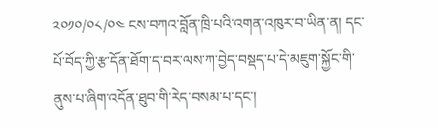༢༠༡༠/༠༨/༠༤ ངས་བཀའ་བློན་ཁྲི་པའི་འགན་འཁུར་བ་ཡིན་ན། དང་པོ་བོད་ཀྱི་རྩ་དོན་ཐོག་ད་བར་ལས་ཀ་བྱེད་བསྡད་པ་དེ་མཇུག་སྐྱོང་གི་ནུས་པ་ཞིག་འདོན་ཐུབ་གི་རེད་བསམ་པ་དང་།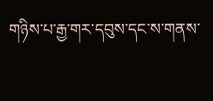གཉིས་པ་རྒྱ་གར་དབུས་དང་ས་གནས་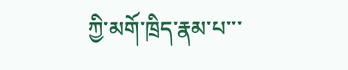ཀྱི་མགོ་ཁྲིད་རྣམ་པ་་་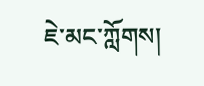ཇེ་མང་ཀློགས།